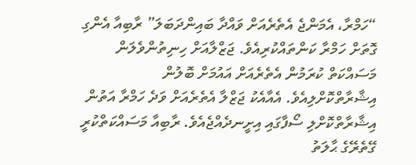“ހަމްރާ، އެމަންޖެ އެތެރެއަށް ވައްދާ ބައިންދަބަލަ” ރާބިއާ އެންގި ގޮތަށް ހަމްރާ ކަންތައްކުރިއެވެ. ޖަޒްލާއަށް ހިނިތުންވެލަން މަސައްކަތް ކުރަމުން އެތެރެއަށް އައުމަށް ބޮލުން އިޝާރާތްކޮށްލިއެވެ. އެއާއެކު ޖަޒްލާ އެތެރެއަށް ވަދެ ހަމްރާ އަތުން އިޝާރާތްކޮށްލި ސޯފާގައި އިށީނދެއްޖެއެވެ. ރާބިއާ މަސައްކަތްކުރީ ގޭތެރޭގެ ޙާލަތު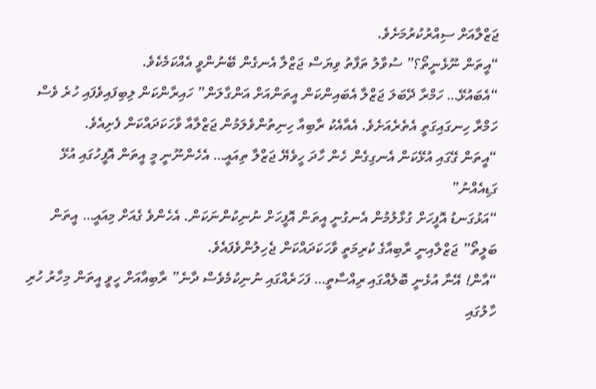ޖަޒްލާއަށް ސިއްރުކުރުމަށެވެ.
“އީތަން ނޫޅެނީތޯ؟” ސުވާލު ތަފާތު ވިޔަސް ޖަޒްލާ އެނގެން ބޭނުންވީ އެއްކަމެކެވެ.
“އެބައުޅޭ… ހަމްރާ ދޭބަލަ ޖަޒްލާ އެބައިންކަން އީތަންއަށް އަންގާލަން” ހައިރާންކަން ލިބިފައިވެފައި ހުރެ ވެސް ހަމްރާ ހިނގައިގަތީ އެތެރެއަށެވެ. އެއާއެކު ރާބިއާ ހިނިތުންވެލަމުން ޖަޒްލާއާ ވާހަކަދައްކަން ފެށިއެވެ.
“އީތަން ގޭގައި އުޅޭކަން އެނގިގެން ހެން ހާދަ ހީވެޔޭ ޖަޒްލާ ތިއައީ… އެހެންނޫނީ މީ އީތަން އޮފީހުގައި އުޅޭ ގަޑިއެއްނު”
“އަޅުގަނޑު އޮފީހަށް ގުޅާލުމުން އެނގުނީ އީތަން އޮފީހަށް ނުނިކުންނަކަން. އެހެންވެ ގެއަށް މިއައީ… އީތަން ބަލީތޯ” ޖަޒްލާއިނީ ރާބިއާގެ ކުރިމަތީ ވާހަކަދައްކަން ޖެހިލުންވެފައެވެ.
“އާން! އޭނާ އުޅެނީ ބޮލެއްގައި ރިއްސާތީ… ފަހަރެއްގައި ނުނިކުމެވެސް ދާނެ” ރާބިއާއަށް ހީވީ އީތަން މިހާރު ހުރި ހާލުގައި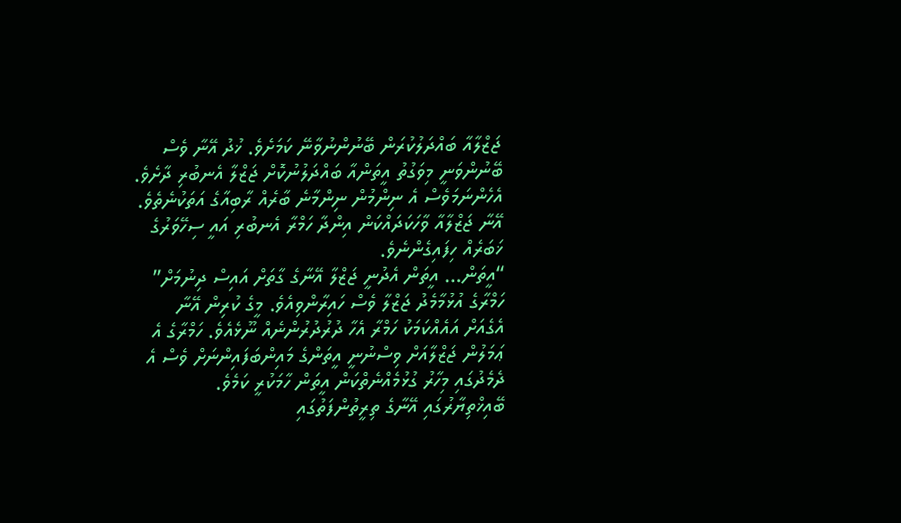ޖަޒްލާއާ ބައްދަލުކުރަން ބޭނުންނުވާނޭ ކަމަށެވެ. ޚުދު އޭނާ ވެސް ބޭނުންވަނީ މިވަގުތު އީތަންއާ ބައްދަލުނުކޮށް ޖަޒްލާ އެނބުރި ދާށެވެ. އެހެންނަމަވެސް އެ ނިންމުން ނިންމާނެ ބާރެއް ރާބިއާގެ އަތަކުނެތެވެ. އޭނާ ޖަޒްލާއާ ވާހަކަދައްކަން އިންދާ ހަމްރާ އެނބުރި އައީ ސިހޭވަރުގެ ޚަބަރެއް ހިފައިގެންނެވެ.
“އީތަން… އީތަން އެދުނީ ޖަޒްލާ އޭނާގެ ގާތަށް އައިސް ދިނުމަށް” ހަމްރާގެ އުޅުމާމެދު ޖަޒްލާ ވެސް ހައިރާންވިއެވެ. މީގެ ކުރިން އޭނާ އެގެއަށް އައެއްކަމަކު ހަމްރާ އެހާ ދުރުދުރުންނެއް ނޫޅެއެވެ. ހަމްރާގެ އެ ޢަމަލުން ޖަޒްލާއަށް ވިސްނުނީ އީތަންގެ މައިންބަފައިންނަށް ވެސް އެ ދެމެދުގައި މިހާރު ގުޅުމެއްނެތްކަން އީތަން ހާމަކުރީ ކަމެވެ. ބޭއިޚްތިޔާރުގައި އޭނާގެ ތިރީތުންފަތުގައި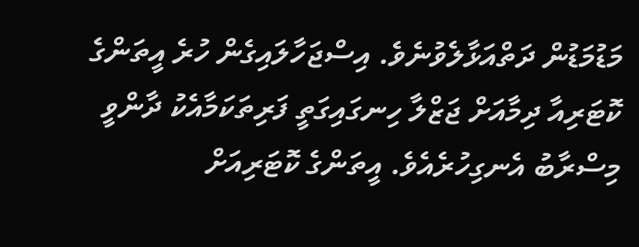މަޑުމަޑުން ދަތްއަޅާލެވުނެވެ. އިސްޖަހާލައިގެން ހުރެ އީތަންގެ ކޮޓަރިއާ ދިމާއަށް ޖަޒްލާ ހިނގައިގަތީ ފަރިތަކަމާއެކު ދާންވީ މިސްރާބު އެނގިހުރެއެވެ. އީތަންގެ ކޮޓަރިއަށް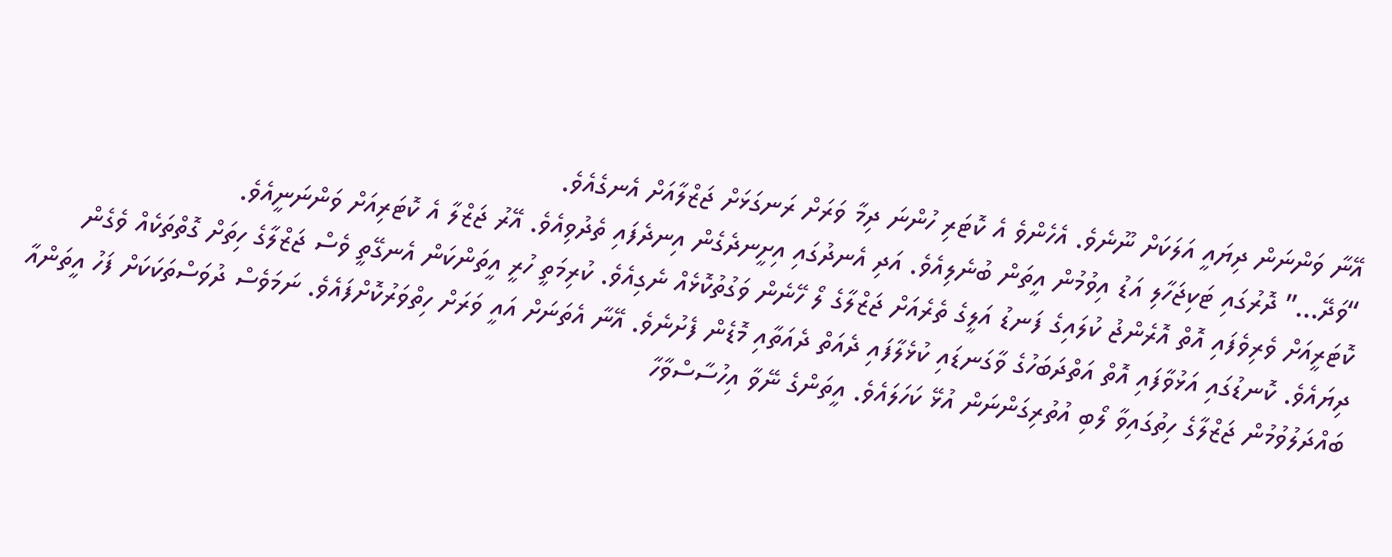އޭނާ ވަންނަން ދިޔައީ އަލަކަށް ނޫނެވެ. އެހެންވެ އެ ކޮޓަރި ހުންނަ ދިމާ ވަރަށް ރަނގަޅަށް ޖަޒްލާއަށް އެނގެއެވެ.
“ވަދޭ…” ދޮރުގައި ޓަކިޖަހާލި އަޑު އިވުމުން އީތަން ބުނެލިއެވެ. އަދި އެނދުގައި އިށީނދެގެން އިނދެފައި ތެދުވިއެވެ. އޭރު ޖަޒްލާ އެ ކޮޓަރިއަށް ވަންނަނީއެވެ.
ކޮޓަރީއަށް ވެރިވެފައި އޮތް އޮރެންޖު ކުލައިގެ ފަނޑު އަލީގެ ތެރެއަށް ޖަޒްލާގެ ލޯ ހޭނެން ވަގުތުކޮޅެއް ނެގިއެވެ. ކުރިމަތީ ހުރީ އީތަންކަން އެނގޭތީ ވެސް ޖަޒްލާގެ ހިތަށް ގޮތްތަކެއް ވެގެން ދިޔައެވެ. ކޮނޑުގައި އަޅުވާފައި އޮތް އަތްދަބަހުގެ ވާގަނޑައި ކުޅެލާފައި ދެއަތް ދެއަތާއި މޮޑެން ފެށުނެވެ. އޭނާ އެތަނަށް އައީ ވަރަށް ހިތްވަރުކޮށްފައެވެ. ނަމަވެސް ދުވަސްތަކަކަށް ފަހު އީތަންއާ ބައްދަލުވުމުން ޖަޒްލާގެ ހިތުގައިވާ ލޯބި އުތުރިގަންނަން އުޅޭ ކަހަލައެވެ. އީތަންގެ ނޭވާ އިހުސާސްވާހާ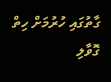ގާތުގައި ހުރުމަށް ހިތް ގޮވާލި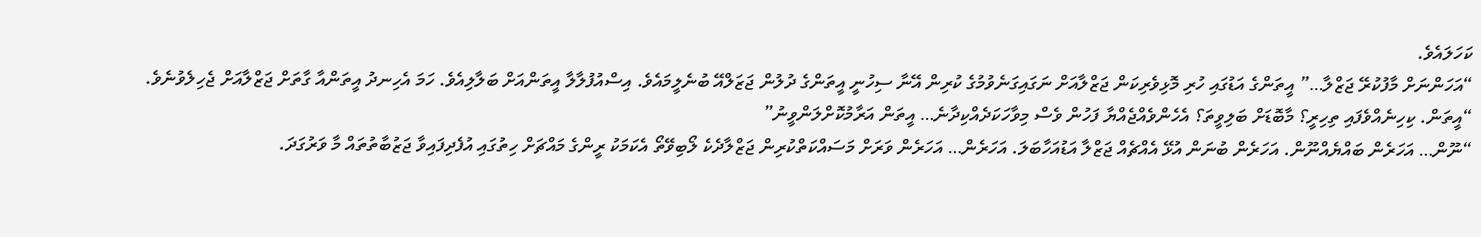ކަހަލައެވެ.
“އަހަންނަށް މާފުކުރޭ ޖަޒްލާ…” އީތަންގެ އަޑުގައި ހުރި މޮޅިވެރިކަން ޖަޒްލާއަށް ނަގައިގަނެވުމުގެ ކުރިން އޭނާ ސިހުނީ އީތަންގެ ދުލުން ޖަޒަލްއޭ ބުނެލީމައެވެ. އިސްއުފުލާލާ އީތަންއަށް ބަލާލިއެވެ. ހަމަ އެހިނދު އީތަންއާ ގާތަށް ޖަޒްލާއަށް ޖެހިލެވުނެވެ.
“އީތަން. ކިހިނެއްވެފައި ތިހިރީ؟ މާބޮޑަށް ބަލިވީތަ؟ އެހެންވެއްޖެއްޔާ ފަހުން ވެސް މިވާހަކަދެއްކިދާނެ… އީތަން އަރާމުކޮށްލަންވީނު”
“ނޫން… އަހަރެން ބައްޔެއްނޫން. އަހަރެން ބުނަން އުޅޭ އެއްޗެއް ޖަޒްލާ އަޑުއަހާބަލަ. އަހަރެން… އަހަރެން ވަރަށް މަސައްކަތްކުރިން ޖަޒްލާދެކެ ލޯބިވޭތޯ އެކަމަކު ރީންގެ މައްޗަށް ހިތުގައި އުފެދިފައިވާ ޖަޒުބާތުތައް މާ ވަރުގަދަ.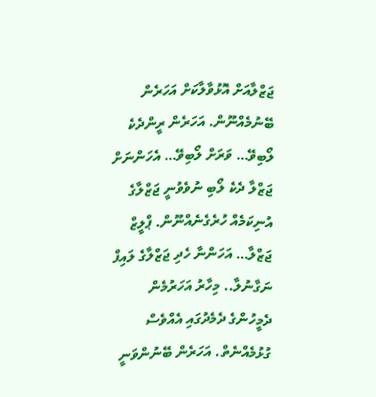ޖަޒްލާއަށް އޮޅުވާލާކަށް އަހަރެން ބޭނުމެއްނޫން. އަހަރެން ރީންދެކެ ލޯބިވޭ… ވަރަށް ލޯބިވޭ… އެހަންނަށް ޖަޒްލާ ދެކެ ލޯބި ނުވެވުނީ ޖަޒްލާގެ އުނިކަމެއް ހުރެގެނެއްނޫން. ޕްލީޒް ޖަޒްލާ… އަހަންނާ ހެދި ޖަޒްލާގެ ލައިފް ނަގާނުލާ.. މިހާރު އަހަރުމެން ދެމީހުންގެ ދެމެދުގައި އެއްވެސް ގުޅުމެއްނެތް. އަހަރެން ބޭނުންވަނީ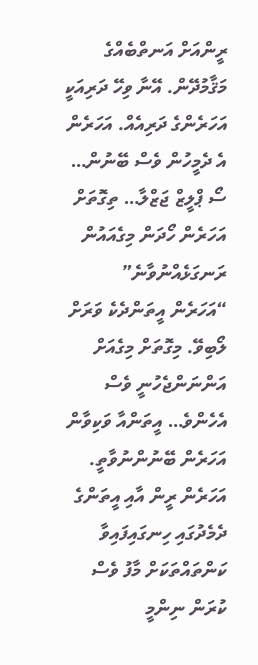ރީންއަށް އަނތްބެއްގެ މަޤާމުދޭން. އޭނާ ވިހޭ ދަރިއަކީ އަހަރެންގެ ދަރިއެއް. އަހަރެން އެ ދެމީހުން ވެސް ބޭނުން… ސޯ ޕްލީޒް ޖަޒްލާ… ތިގޮތަށް އަހަރެން ހޯދަން މިގެއައުން ރަނގަޅެއްނުވާނެ”
“އަހަރެން އީތަންދެކެ ވަރަށް ލޯބިވޭ. މިގޮތަށް މިގެއަށް އަންނަންޖެހުނީ ވެސް އެހެންވެ… އީތަންއާ ވަކިވާން އަހަރެން ބޭނުންނުވާތީ. އަހަރެން ރީން އާއި އީތަންގެ ދެމެދުގައި ހިނގައިފައިވާ ކަންތައްތަކަށް މާފު ވެސް ކުރަން ނިންމީ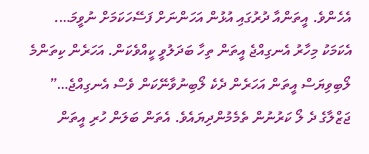އެހެންވެ. އީތަންއާ ދުރުގައި އުޅުން އަހަންނަށް ފަސޭހަކަމަށް ނުވީމަ…. އެކަމަކު މިހާރު އެނގިއްޖެ އީތަން ތިހާ ބަދަލުވީ ކީއްވެކަން. އަހަރެން ކިތަންމެ ލޯބިވިޔަސް އީތަން އަހަރެން ދެކެ ލޯބިނުވާނޭކަން ވެސް އެނގިއްޖެ…” ޖަޒްލާގެ ދެ ލޯ ކަރުނުން ތެމެމުންދިޔައެވެ. އެތަން ބަލަން ހުރި އީތަން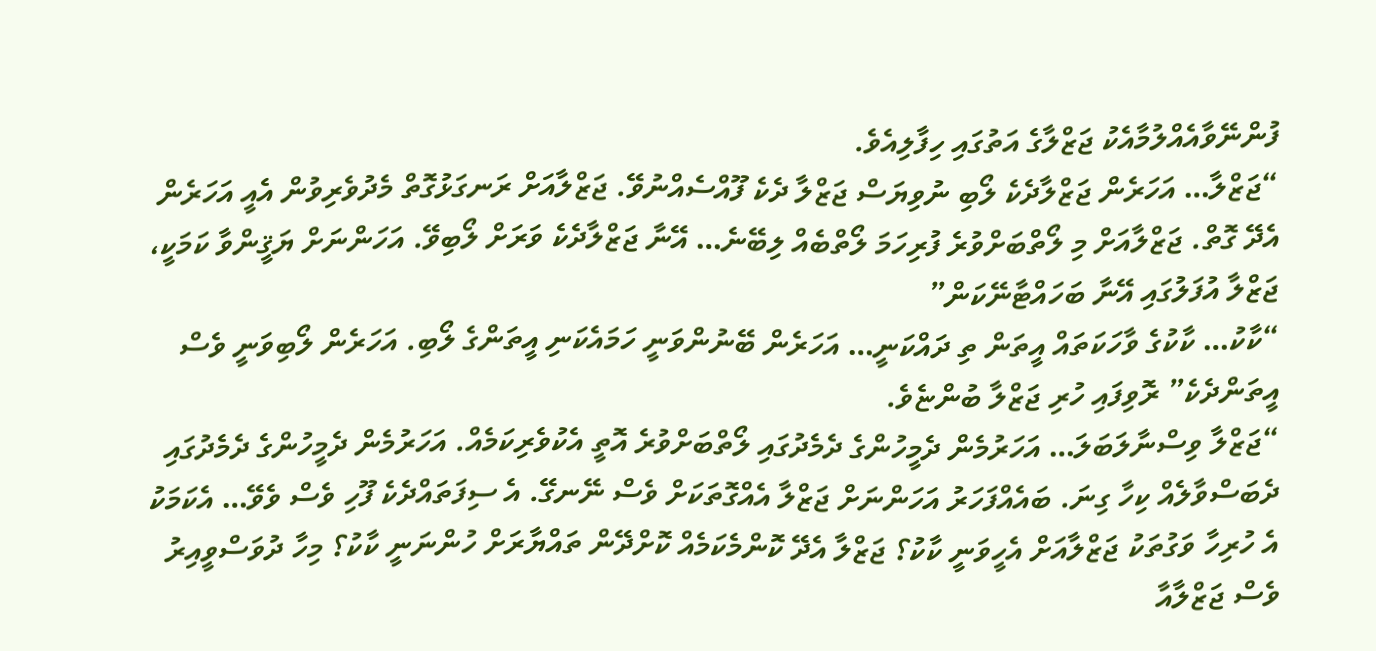ފުންނޭވާއެއްލުމާއެކު ޖަޒްލާގެ އަތުގައި ހިފާލިއެވެ.
“ޖަޒްލާ… އަހަރެން ޖަޒްލާދެކެ ލޯބި ނުވިޔަސް ޖަޒްލާ ދެކެ ފޫއްސެއްނުވޭ. ޖަޒްލާއަށް ރަނގަޅުގޮތް މެދުވެރިވުން އެއީ އަހަރެން އެދޭ ގޮތް. ޖަޒްލާއަށް މި ލޯތްބަށްވުރެ ފުރިހަމަ ލޯތްބެއް ލިބޭނެ… އޭނާ ޖަޒްލާދެކެ ވަރަށް ލޯބިވޭ. އަހަންނަށް ޔަޤީންވާ ކަމަކީ، ޖަޒްލާ އުފަލުގައި އޭނާ ބަހައްޓާނޭކަން”
“ކާކު… ކާކުގެ ވާހަކަތައް އީތަން ތި ދައްކަނީ… އަހަރެން ބޭނުންވަނީ ހަމައެކަނި އީތަންގެ ލޯބި. އަހަރެން ލޯބިވަނީ ވެސް އީތަންދެކެ” ރޮވިފައި ހުރި ޖަޒްލާ ބުންޏެވެ.
“ޖަޒްލާ ވިސްނާލަބަލަ… އަހަރުމެން ދެމީހުންގެ ދެމެދުގައި ލޯތްބަށްވުރެ އޮތީ އެކުވެރިކަމެއް. އަހަރުމެން ދެމީހުންގެ ދެމެދުގައި ދެބަސްވާލެއް ކިހާ ގިނަ. ބައެއްފަހަރު އަހަންނަށް ޖަޒްލާ އެއްގޮތަކަށް ވެސް ނޭނގޭ. އެ ސިފަތައްދެކެ ފޫހި ވެސް ވެވޭ… އެކަމަކު އެ ހުރިހާ ވަގުތަކު ޖަޒްލާއަށް އެހީވަނީ ކާކު؟ ޖަޒްލާ އެދޭ ކޮންމެކަމެއް ކޮށްދޭން ތައްޔާރަށް ހުންނަނީ ކާކު؟ މިހާ ދުވަސްވީއިރު ވެސް ޖަޒްލާއާ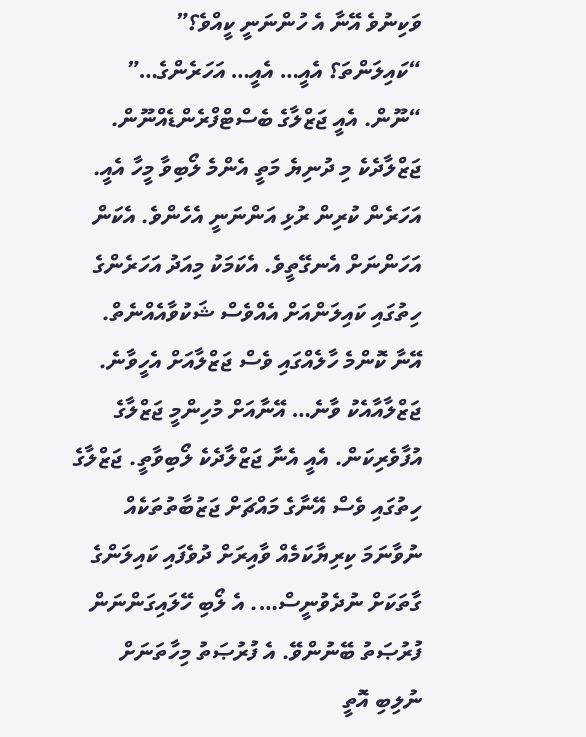ވަކިނުވެ އޭނާ އެ ހުންނަނީ ކީއްވެ؟”
“ކައިލަންތަ؟ އެއީ… އެއީ… އަހަރެންގެ…”
“ނޫން. އެއީ ޖަޒްލާގެ ބެސްޓްފްރެންޑެއްނޫން. ޖަޒްލާދެކެ މި ދުނިޔެ މަތީ އެންމެ ލޯބިވާ މީހާ އެއީ. އަހަރެން ކުރިން ރުޅި އަންނަނީ އެހެންވެ. އެކަން އަހަންނަށް އެނގޭތީވެ. އެކަމަކު މިއަދު އަހަރެންގެ ހިތުގައި ކައިލަންއަށް އެއްވެސް ޝަކުވާއެއްނެތް. އޭނާ ކޮންމެ ހާލެއްގައި ވެސް ޖަޒްލާއަށް އެހީވާނެ. ޖަޒްލާއާއެކު ވާނެ… އޭނާއަށް މުހިންމީ ޖަޒްލާގެ އުފާވެރިކަން. އެއީ އެނާ ޖަޒްލާދެކެ ލޯބިވާތީ. ޖަޒްލާގެ ހިތުގައި ވެސް އޭނާގެ މައްޗަށް ޖަޒުބާތުތަކެއް ނުވާނަމަ ކިރިޔާކަމެއް ވާއިރަށް ދުވެފައި ކައިލަންގެ ގާތަކަށް ނުދެވުނީސް…. އެ ލޯބި ހޭލައިގަންނަން ފުރުޞަތު ބޭނުންވޭ. އެ ފުރުޞަތު މިހާތަނަށް ނުލިބި އޮތީ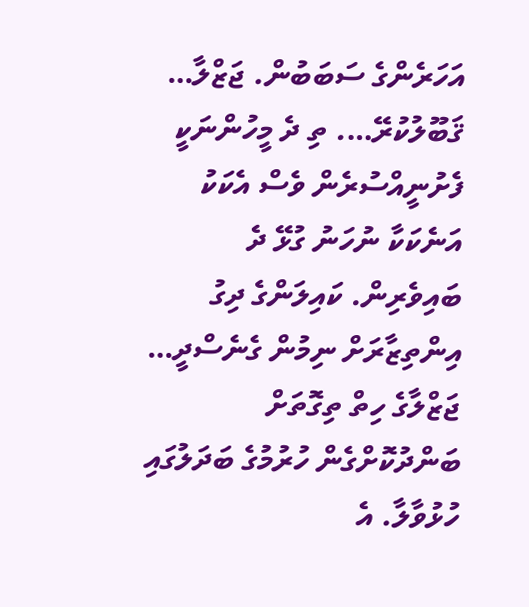އަހަރެންގެ ސަބަބުން. ޖަޒްލާ… ޤަބޫލުކުރޭ…. ތި ދެ މީހުންނަކީ ފެށުނީއްސުރެން ވެސް އެކަކު އަނެކަކާ ނުހަނު ގުޅޭ ދެ ބައިވެރިން. ކައިލަންގެ ދިގު އިންތިޒާރަށް ނިމުން ގެނެސްދީ… ޖަޒްލާގެ ހިތް ތިގޮތަށް ބަންދުކޮށްގެން ހުރުމުގެ ބަދަލުގައި ހުޅުވާލާ. އެ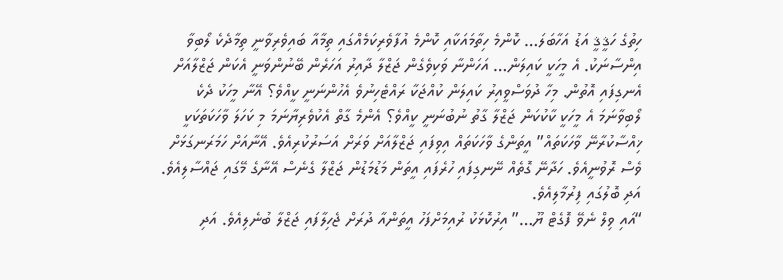ހިތުގެ ހަޤީޤީ އަޑު އަހާބަލަ… ކޮންމެ ހިތާމައަކާއި ކޮންމެ އުފާވެރިކަމެއްގައި ތިމާއާ ބައިވެރިވާނީ ތިމާދެކެ ލޯބިވާ އިންސާނަކު. އެ މީހަކީ ކައިލަން… އަހަންނާ ވަކިވެގެން ޖަޒްލާ ދާއިރު އަހަރެން ބޭނުންވަނީ އެކަން ޖަޒްލާއަށް އެނގިފައި އޮތުން. މިހާ ދުވަސްވީއިރު ކައިލަން ކުއްޖަކާ ރައްޓެހިނުވެ އެހުންނަނީ ކީއްވެ؟ އޭނާ މީހަކު ދެކެ ލޯބިވާނަމަ އެ މީހަކީ ކާކުކަން ޖަޒްލާ ގާތު ނުބުނަނީ ކީއްވެ؟ އެންމެ ގާތް އެކުވެރިޔާނަމަ މި ކަހަލަ ވާހަކަތަކަކީ ޚިއްސާކުރާނޭ ވާހަކަތައް” އީތަންގެ ވާހަކަތައް އިވިފައި ޖަޒްލާއަށް ވަރަށް އަސަރުކުރިއެވެ. އޭނާއަށް ހަމަރަނގަޅަށް ވެސް ރޮވުނީއެވެ. ހަދާނޭ ގޮތެއް ނޭނގިފައި ހުރެފައި އީތަން މަޑުމަޑުން ޖަޒްލާ ގެނެސް އޭނާގެ މޭގައި ޖައްސާލިއެވެ. އަދި ބޮލުގައި ފިރުމާލިއެވެ.
“އައި ވިލް ނެވޭ ފޮގެޓް ޔޫ…” އިރުކޮޅަކު ރުއިމަށްފަހު އީތަންއާ ދުރަށް ޖެހިލާފައި ޖަޒްލާ ބުނެލިއެވެ. އަދި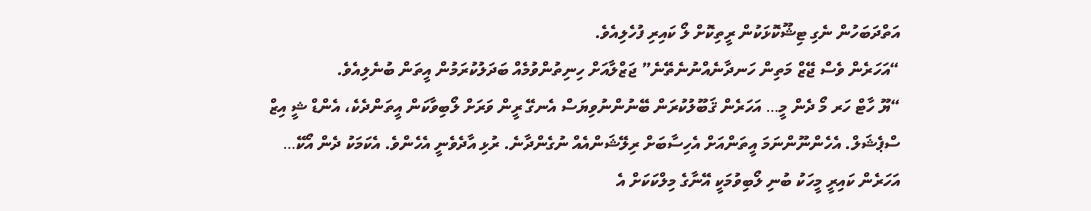އަތްދަބަހުން ނެގި ޓިޝޫކޮޅަކުން ރީތިކޮށް ލޯ ކައިރި ފުހެލިއެވެ.
“އަހަރެން ވެސް ޖޭޒް މަތިން ހަނދާނެއްނުނެތޭނެ” ޖަޒްލާއަށް ހިނިތުންވުމެއް ބަދަލުކުރަމުން އީތަން ބުނެލިއެވެ.
“ޔޫ ހާޓް ހަރ މޯ ދެން މީ… އަހަރެން ޤަބޫލުކުރަން ބޭނުންނުވިޔަސް އެނގޭ ރީން ވަރަށް ލޯބިވާކަން އީތަންދެކެ، އެންޑް ޝީ އިޒް ސްޕެޝަލް. އެހެންނޫންނަމަ އީތަންއަށް އެހިސާބަށް ރިލޭޝަންއެއް ނުގެންދާނެ. ރުޅި އާދެވެނީ އެހެންވެ. އެކަމަކު ދެން އޯކޭ… އަހަރެން ކައިރީ މީހަކު ބުނި ލޯބިވުމަކީ އޭނާގެ މިލްކަކަށް އެ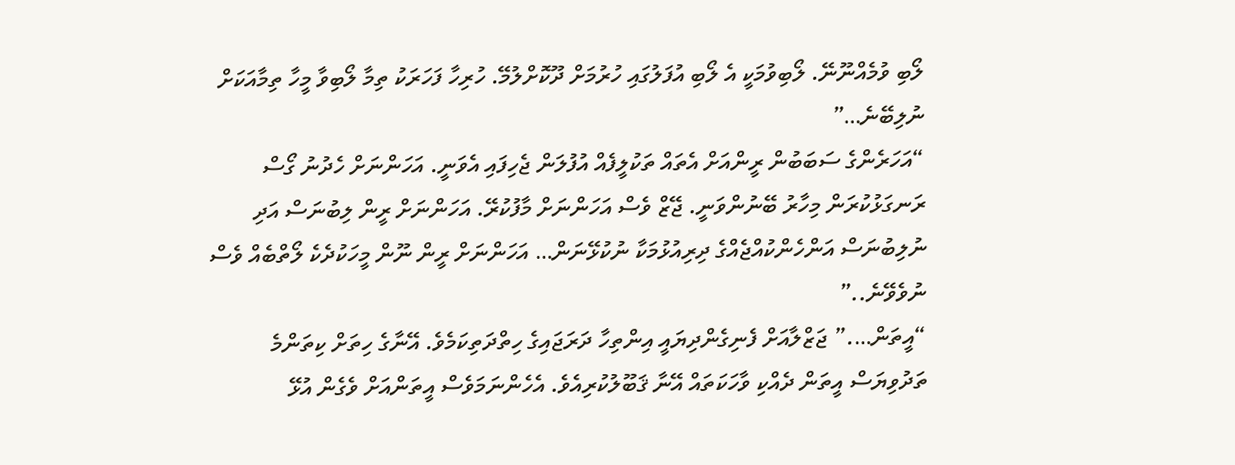ލޯބި ވުމެއްނޫނޭ. ލޯބިވުމަކީ އެ ލޯބި އުފަލުގައި ހުރުމަށް ދޫކޮށްލުމޭ. ހުރިހާ ފަހަރަކު ތިމާ ލޯބިވާ މީހާ ތިމާއަކަށް ނުލިބޭނެ…”
“އަހަރެންގެ ސަބަބުން ރީންއަށް އެތައް ތަކުލީފެއް އުފުލަން ޖެހިފައި އެވަނީ. އަހަންނަށް ހެދުނު ގޯސް ރަނގަޅުކުރަން މިހާރު ބޭނުންވަނީ. ޖޭޒް ވެސް އަހަންނަށް މާފުކުރޭ. އަހަންނަށް ރީން ލިބުނަސް އަދި ނުލިބުނަސް އަންހެންކުއްޖެއްގެ ދިރިއުޅުމަކާ ނުކުޅޭނަން… އަހަންނަށް ރީން ނޫން މީހަކުދެކެ ލޯތްބެއް ވެސް ނުވެވޭނެ..”
“އީތަން….” ޖަޒްލާއަށް ފެނިގެންދިޔައީ އިންތިހާ ދަރަޖައިގެ ހިތްދަތިކަމެވެ. އޭނާގެ ހިތަށް ކިތަންމެ ތަދުވިޔަސް އީތަން ދެއްކި ވާހަކަތައް އޭނާ ޤަބޫލުކުރިއެވެ. އެހެންނަމަވެސް އީތަންއަށް ވެގެން އުޅޭ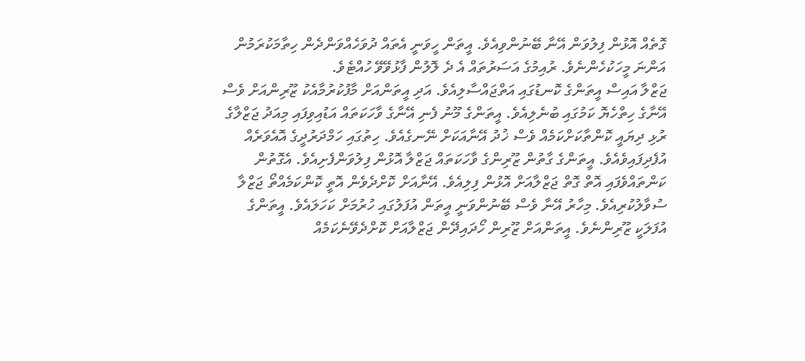ގޮތެއް އޮޅުން ފިލުވަން އޭނާ ބޭނުންވިއެވެ. އީތަން ހީވަނީ އެތައް ދުވަހެއްވަންދެން ހިތާމަކުރަމުން އަންނަ މީހަކުހެންނެވެ. ރުއިމުގެ އަސަރުތައް އެ ދެ ލޮލުން ފާޅުވޭވޭ ހުއްޓެވެ.
ޖަޒްލާ އައިސް އީތަންގެ ކޮނޑުގައި އަތްޖައްސާލިއެވެ. އަދި އީތަންއަށް މާފުކުރުމާއެކު ޒޫރިންއަށް ވެސް އޭނާގެ ހިތްހެޔޮ ކަމުގައި ބުނެލިއެވެ. އީތަންގެ މޫނު ފެނި އޭނާގެ ވާހަކަތައް އަޑުއިވިފައި މިއަދު ޖަޒްލާގެ ރުޅި ދިޔައީ ކޮންތާކަށްކަމެއް ވެސް ޚުދު އޭނާއަކަށް ނޭނގެއެވެ. ހިތުގައި ހަމްދަރުދީގެ އޮއެވަރެއް އުފެދިފައިވެއެވެ. އީތަންގެ ގާތުން ޒޫރިންގެ ވާހަކަތައް ޖަޒްލާ އޮޅުން ފިލުވަންފެށިއެވެ. އެގޮތުން ކަންތައްވެފައި އޮތް ގޮތް ޖަޒްލާއަށް އޮޅުން ފިލިއެވެ. އޭނާއަށް ކޮށްދެވެން އޮތީ ކޮންކަމެއްތޯ ޖަޒްލާ ސުވާލުކުރިއެވެ. މިހާރު އޭނާ ވެސް ބޭނުންވަނީ އީތަން އުފަލުގައި ހުރުމަށް ކަހަލައެވެ. އީތަންގެ އުފަލަކީ ޒޫރިންނެވެ. އީތަންއަށް ޒޫރިން ހޯދައިދޭން ޖަޒްލާއަށް ކޮށްދެވޭނެކަމެއް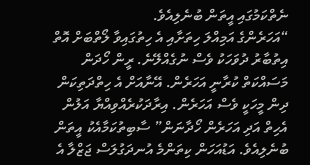ނެތްކަމުގައި އީތަން ބުނެލިއެވެ.
“އަހަރެންގެ އަމިއްލަ ހިތަށާއި އެ ހިތުގައިވާ ލޯތްބަށް އޮތް އިތުބާރު ދުވަހަކު ވެސް ނުގެއްލޭނެ. ރީން ހޯދަން މަސައްކަތް ކުރާނީ އަހަރެން. އޭނާއަށް އެ ހިތްދަތިކަން ދިން މީހަކީ ވެސް އަހަރެން. އިރާދަކުރެއްވިއްޔާ އަލުން އެހިތް އަދި އަހަރެން ހޯދާނަން” ސާބިތުކަމާއެކު އީތަން ބުނެލިއެވެ. އަޑުއަހަން ކިތަންމެ އުނދަގުލަސް ޖަޒްލާ އެ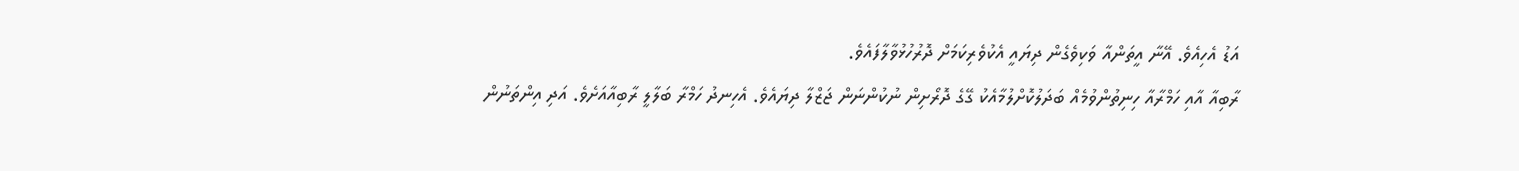އަޑު އެހިއެވެ. އޭނާ އީތަންއާ ވަކިވެގެން ދިޔައީ އެކުވެރިކަމަށް ދޮރުހުޅުވާލާފައެވެ.
ރާބިއާ އާއި ހަމްރާއާ ހިނިތުންވުމެއް ބަދަލުކޮށްލުމާއެކު ގޭގެ ދޮރޯށިން ނުކުންނަން ޖަޒްލާ ދިޔައެވެ. އެހިނދު ހަމްރާ ބަލާލީ ރާބިއާއަށެވެ. އަދި އިންތަނުން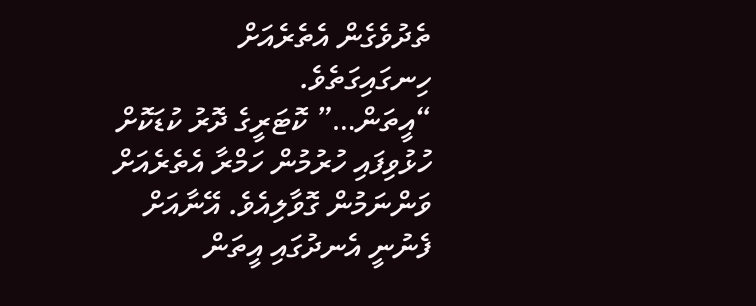ތެދުވެގެން އެތެރެއަށް ހިނގައިގަތެވެ.
“އީތަން…” ކޮޓަރީގެ ދޮރު ކުޑަކޮށް ހުޅުވިފައި ހުރުމުން ހަމްރާ އެތެރެއަށް ވަންނަމުން ގޮވާލިއެވެ. އޭނާއަށް ފެނުނީ އެނދުގައި އީތަން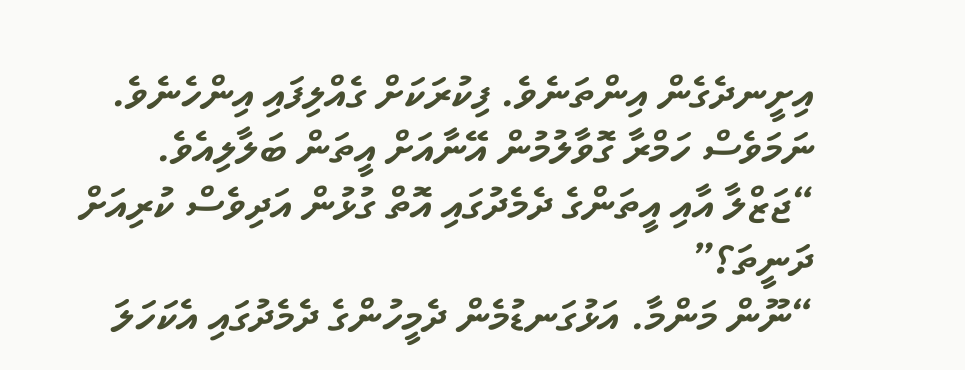އިށީނދެގެން އިންތަނެވެ. ފިކުރަކަށް ގެއްލިފައި އިންހެނެވެ. ނަމަވެސް ހަމްރާ ގޮވާލުމުން އޭނާއަށް އީތަން ބަލާލިއެވެ.
“ޖަޒްލާ އާއި އީތަންގެ ދެމެދުގައި އޮތް ގުޅުން އަދިވެސް ކުރިއަށް ދަނީތަ؟”
“ނޫން މަންމާ. އަޅުގަނޑުމެން ދެމީހުންގެ ދެމެދުގައި އެކަހަލަ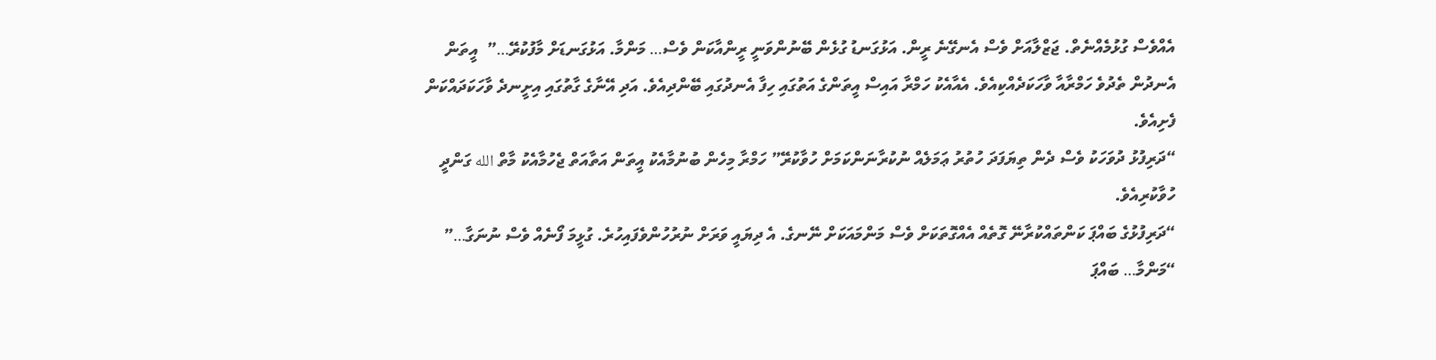އެއްވެސް ގުޅުމެއްނެތް. ޖަޒްލާއަށް ވެސް އެނގޭނެ ރީން. އަޅުގަނޑު ގުޅެން ބޭނުންވަނީ ރީންއާކަން ވެސް… މަންމާ. އަޅުގަނޑަށް މާފުކުރޭ…”  އީތަން އެނދުން ތެދުވެ ހަމްރާއާ ވާހަކަދެއްކިއެވެ. އެއާއެކު ހަމްރާ އައިސް އީތަންގެ އަތުގައި ހިފާ އެނދުގައި ބޭންދިއެވެ. އަދި އޭނާގެ ގާތުގައި އިށީނދެ ވާހަކަދައްކަން ފެށިއެވެ.
“ދަރިފުޅު ދުވަހަކު ވެސް ދެން ތިޔަފަދަ ހުތުރު ޢަމަލެއް ނުކުރާނަންކަމަށް ހުވާކުރޭ” ހަމްރާ މިހެން ބުނުމާއެކު އީތަން އަތާއަތް ޖެހުމާއެކު މާތް الله ގަންދީ ހުވާކުރިއެވެ.
“ދަރިފުޅުގެ ބައްޕަ ކަންތައްކުރާނޭ ގޮތެއް އެއްގޮތަކަށް ވެސް މަންމައަކަށް ނޭނގެ. އެ ދިޔައީ ވަރަށް ނުރުހުންވެފައިހުރެ. ގުޅީމަ ފޯނެއް ވެސް ނުނަގާ…”
“މަންމާ… ބައްޕަ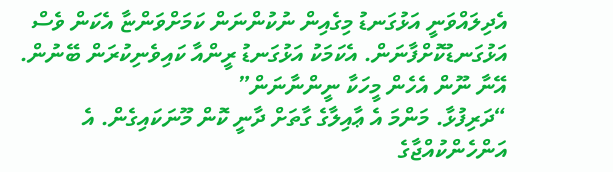އެދިލައްވަނީ އަޅުގަނޑު މިގެއިން ނުކުންނަން ކަމަށްވަންޏާ އެކަން ވެސް އަޅުގަނޑުކޮށްފާނަން. އެކަމަކު އަޅުގަނޑު ރީންއާ ކައިވެނިކުރަން ބޭނުން. އޭނާ ނޫން އެހެން މީހަކާ ނީންނާނަން”
“ދަރިފުޅާ. މަންމަ އެ ޢާއިލާގެ ގާތަށް ދާނީ ކޮން މޫނަކައިގެން. އެ އަންހެންކުއްޖާގެ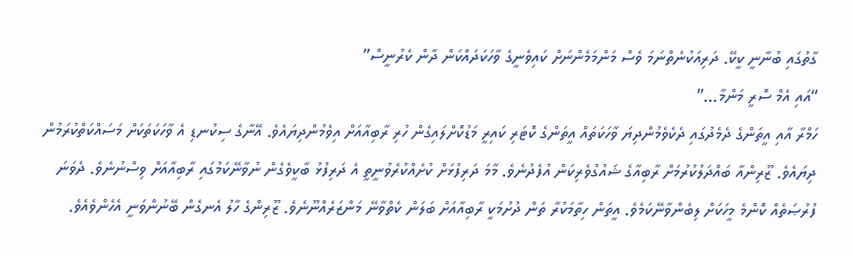ގާތުގައި ބުނާނީ ކީކޭ. ދަރިއަކުނެތްނަމަ ވެސް މަންމަމެންނަށް ކައިވެނީގެ ވާހަކަދައްކަން ދާން ކެރުނީސް”
“އައި އެމް ސޮރީ މަންމާ…”
ހަމްރާ އާއި އީތަންގެ ދެމެދުގައި ދެކެވެމުންދިޔަ ވާހަކަތައް އީތަންގެ ކޮޓަރި ކައިރީ މަޑުކޮށްލައިގެން ހުރި ރާބިއާއަށް އިވެމުންދިޔައެވެ. އޭނާގެ ސިކުނޑި އެ ވާހަކަތަކަށް މަސައްކަތްކުރަމުން ދިޔައެވެ. ޒޫރިންއާ ބައްދަލުކުރުމަށް ރާބިއާގެ ޝައުގުވެރިކަން އުފެދުނެވެ. މާމަ ދަރިފުޅަށް ކުށެއްކުރެވުނީތީ އެ ދަރިފުޅު ބާކީވެގެން ނުވާނޭކަމުގައި ރާބިއާއަށް ވިސްނުނެވެ. ދެވަނަ ފުރުޞަތެއް ކޮންމެ މީހަކަށް ލިބެންވާނޭކަމެވެ. އީތަން ހިތާމަކުރާ ތަން ދުށުމަކީ ރާބިއާއަށް ބަލަން ކެތްވާނޭ މަންޒަރެއްނޫނެވެ. ޒޫރިންގެ ހާލު އެނގެން ބޭނުންވަނީ އެހެންވެއެވެ.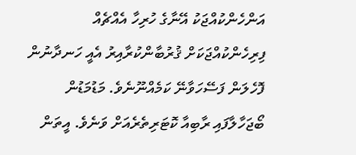އަންހެންކުއްޖަކު އޭނާގެ ހުރިހާ އެއްޗެއް ފިރިހެންކުއްޖަކަށް ޤުރުބާންކުރާއިރު އެއީ ހަނދާނުން ފޮހެލަން ފަސޭހަވާނޭ ކަމެއްނޫނެވެ. މަޑުމަޑުން ބޯޖަހާލާފައި ރާބިއާ ކޮޓަރިތެރެއަށް ވަނެވެ. އީތަން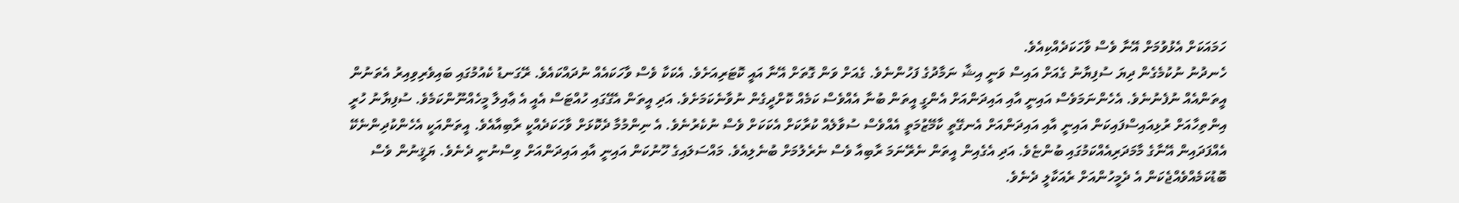ހަމައަކަށް އެޅުވުމަށް އޭނާ ވެސް ވާހަކަދެއްކިއެވެ.
ހެނދުނު ނުކުމެގެން ދިޔަ ސުފިޔާނު ގެއަށް އައިސް ވަނީ އިޝާ ނަމާދުގެ ފަހުންނެވެ. ގެއަށް ވަން ގޮތަށް އޭނާ އައީ ކޮޓަރިއަށެވެ. އެކަކާ ވެސް ވާހަކައެއް ނުދައްކައެވެ. ރޭގަނޑު ކެއުމުގައި ބައިވެރިވިއިރު އެތަނުން އީތަންއެއް ނުފެނުނެވެ. އެހެންނަމަވެސް އައިނީ އާއި އައިދަންއަށް އެންގީ އީތަން ބުނާ އެއްވެސް ކަމެއް ކޮށްދީގެން ނުވާނެކަމަށެވެ. އަދި އީތަން އެގޭގައި ހުއްޓަސް އެއީ އެ ޢާއިލާ މީހެއްނޫންކަމެވެ. ސުފިޔާނު ހުރީ އިންތިހާއަށް ރުޅިއައިސްފައިކަން އައިނީ އާއި އައިދަންއަށް އެނގޭތީ ކާމޭޒުމަތީ އެއްވެސް ސުވާލެއް ކުރާކަށް އެކަކަށް ވެސް ނުކެރުނެވެ. އެ ނިންމުމާ ދެކޮޅަށް ވާހަކަދެއްކީ ރާބިއާއެވެ. އީތަންއަކީ އެހެންކުދިންނެކޭ އެއްފަދައިން އޭނާގެ މާމަދަރިއެއްކަމުގައި ބުންޏެވެ. އަދި އެގެއިން އީތަން ނެރޭނަމަ ރާބިއާ ވެސް ނެރެލުމަށް ބުނެލިއެވެ. މައްސަލައިގެ ހޫނުކަން އައިނީ އާއި އައިދަންއަށް ވިސްނުނީ ދެނެވެ. ޔަޤީނުން ވެސް ބޮޑުކަމެއްވެއްޖެކަން އެ ދެމީހުންއަށް ރެއަކާލީ ދެނެވެ.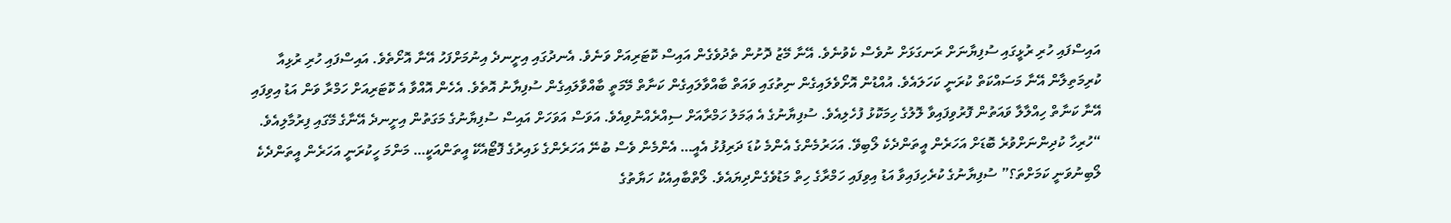އައިސްފައި ހުރި ރުޅީގައި ސުފިޔާނަށް ރަނގަޅަށް ނުވެސް ކެވުނެވެ. އޭނާ މޭޒު ދޮށުން ތެދުވެގެން އައިސް ކޮޓަރިއަށް ވަނެވެ. އެނދުގައި އިށީނދެ އިނުމަށްފަހު އޭނާ އޮށޯތެވެ. އައިސްފައި ހުރި ރުޅިއާ ކުރިމަތިލާން އޭނާ މަސައްކަތް ކުރަނީ ކަހަލައެވެ. އުއްޑުން އޮށޯވެލައިގެން ނިތުގައި ވައަތް ބާއްވާލައިގެން ކަނާތް މޭމަތީ ބާއްވާލައިގެން ސުފިޔާނު އޮތެވެ. އެހެން އޮއްވާ އެ ކޮޓަރިއަށް ހަމްރާ ވަން އަޑު އިވިފައި އޭނާ ކަނާތް ހިއްލާލާ ވައަތުން ފޮރުވިފައިވާ ލޮލުގެ ހިމަކޮޅު ފުހެލިއެވެ. ސުފިޔާނުގެ އެ ޢަމަލު ހަމްރާއަށް ސިއްރެއްނުވިއެވެ. އަވަސް އަވަހަށް އައިސް ސުފިޔާނުގެ މަގަތުން އިށީނދެ އޭނާގެ މޭގައި ފިރުމާލިއެވެ.
“ހުރިހާ ކުދިންނަށްވުރެ ބޮޑަށް އަހަރެން އީތަންދެކެ ލޯބިވޭ. އަހަރުމެންގެ އެންމެ ކުޑަ ދަރިފުޅު އެއީ… އެންމެން ވެސް ބުނޭ އަހަރެންގެ ޅައިރުގެ ފޮޓޯއެކޭ އީތަންއަކީ… މަންމަ ހީކުރަނީ އަހަރެން އީތަންދެކެ ލޯބިނުވަނީ ކަމަށްތަ؟” ސުފިޔާނުގެ ކުރެހިފައިވާ އަޑު އިވިފައި ހަމްރާގެ ހިތް މަޑުވެގެންދިޔައެވެ. ލޯތްބާއިއެކު ހަޔާތުގެ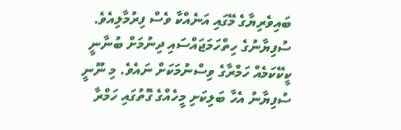ބައިވެރިޔާގެ މޭގައި އަނެއްކާ ވެސް ފިރުމާލިއެވެ. ސުފިޔާނުގެ ހިތްހަމަޖައްސައި ދިނުމަށް ބުނާނީ ކީކޭކަމެއް ހަމްރާގެ ވިސްނުމަކަށް ނައެވެ. މި ނޫނީ ސުފިޔާނު އެހާ ބަލިކަށި މީހެއްގެ ގޮތުގައި ހަމްރާ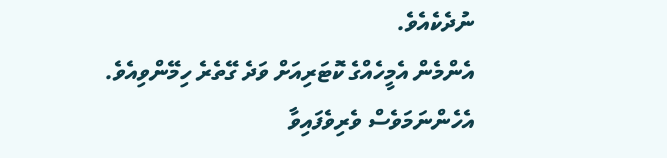ނުދެކެއެވެ.
އެންމެން އެމީހެއްގެ ކޮޓަރިއަށް ވަދެ ގޭތެރެ ހިމޭންވިއެވެ. އެހެންނަމަވެސް ވެރިވެފައިވާ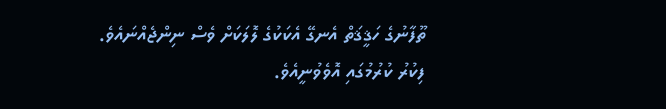ތޫފާނުގެ ހަޤީޤަތް އެނގޭ އެކަކުގެ ލޮލަކަށް ވެސް ނިންޖެއްނައެވެ. ފިކުރު ކުރުމުގައި އޮވެވުނީއެވެ.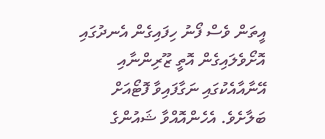އީތަން ވެސް ފޯނު ހިފައިގެން އެނދުގައި އޮށޯވެލައިގެން އޮތީ ޒޫރިންނާއި އޭނާއާއެކުގައި ނަގާފައިވާ ފޮޓޯއަށް ބަލާށެވެ. އެހެންއޮއްވާ ޝައުންގެ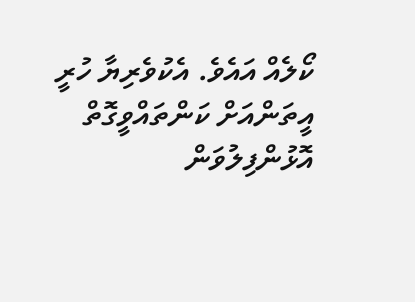ކޯލެއް އައެވެ. އެކުވެރިޔާ ހުރީ އީތަންއަށް ކަންތައްވީގޮތް އޮޅުންފިލުވަން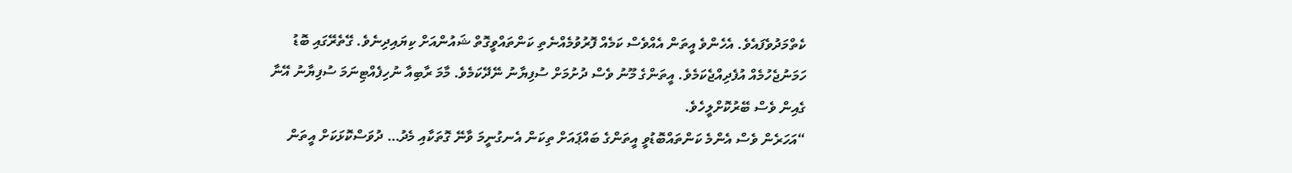ކެތްމަދުވެފައެވެ. އެހެންވެ އީތަން އެއްވެސް ކަމެއް ފޮރުވުމެއްނެތި ކަންތައްވީގޮތް ޝައުންއަށް ކިޔައިދިނެވެ. ގޭތެރޭގައި ބޮޑު ހަމަނުޖެހުމެއް އުފެދިއްޖެކަމެވެ. އީތަންގެ މޫނު ވެސް ދުށުމަށް ސުފިޔާނު ނޭދޭކަމެވެ. މާމަ ރާބިއާ ނުހިފެއްޓިނަމަ ސުފިޔާނު އޭނާ ގެއިން ވެސް ބޭރުކޮށްލީހެވެ.
“އަހަރެން ވެސް އެންމެ ކަންތައްބޮޑުވީ އީތަންގެ ބައްޕައަށް ތިކަން އެނގުނީމަ ވާނޭ ގޮތަކާއި މެދު… ދުވަސްކޮޅަކަށް އީތަން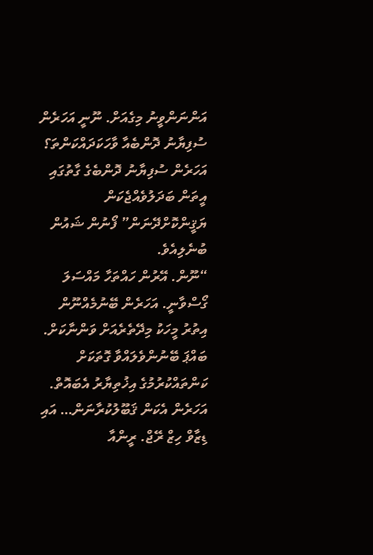އަންނަންވީނު މިގެއަށް. ނޫނީ އަހަރެން ސުފިޔާނު ދޮންބެއާ ވާހަކަދައްކަންތަ؟ އަހަރެން ސުފިޔާނު ދޮންބެގެ ގާތުގައި އީތަން ބަދަލުވެއްޖެކަން ޔަޤީންކޮށްދޭނަން” ފޯނުން ޝައުން ބުނެލިއެވެ.
“ނޫން. އޭރުން ހައްތަހާ މައްސަލަ ގޯސްވާނީ. އަހަރެން ބޭނުމެއްނޫން އިތުރު މީހަކު މިދޭތެރެއަށް ވަންނާކަށް. ބައްޕަ ބޭނުންވެލައްވާ ގޮތަކަށް ކަންތައްކުރުމުގެ އިޚުތިޔާރު އެބައޮތް. އަހަރެން އެކަން ޤަބޫލުކުރާނަން… އައި ޑިޒާވް ހިޒް ރޭޖް. ރީންއާ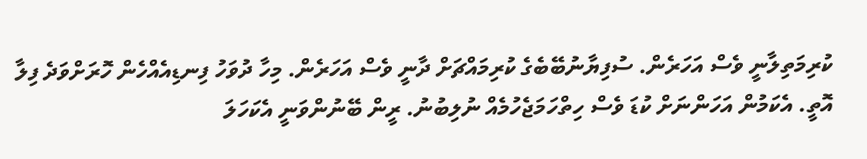ކުރިމަތިލާނީ ވެސް އަހަރެން. ސުފިޔާނުބޭބެގެ ކުރިމައްޗަށް ދާނީ ވެސް އަހަރެން. މިހާ ދުވަހު ފިނޑިއެއްހެން ހޮރަށްވަދެ ފިލާ އޮތީ. އެކަމުން އަހަންނަށް ކުޑަ ވެސް ހިތްހަމަޖެހުމެއް ނުލިބުނު. ރީން ބޭނުންވަނީ އެކަހަލަ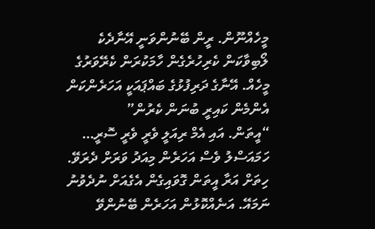މީހެއްނޫން. ރީން ބޭނުންވަނީ އޭނާދެކެ ލޯބިވާކަން ކެރިހުރެގެން ހާމަކުރަން ކެރޭވަރުގެ މީހެއް. އޭނާގެ ދަރިފުޅުގެ ބައްޕައަކީ އަހަރެންކަން އެންމެން ކައިރީ ބުނަން ކެރުން”
“އީތަން. އައި އެމް ރިއަލީ ވެރީ ވެރީ ސޮރީ… ހަމައަސްލު ވެސް އަހަރެން މިއަދު ވަރަށް ދެރަވޭ. ހިތަށް އަރާ އީތަން ގޮވައިގެން އެގެއަށް ނުދެވުނު ނަމައޭ. އަނެއްކޮޅުން އަހަރެން ބޭނުންވޭ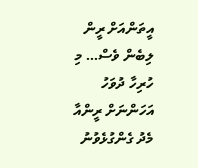އީތަންއަށް ރީން ލިބެން ވެސް… މި ހުރިހާ ދުވަހު އަހަންނަށް ރީންއާ މެދު ގެންގުޅެވުނު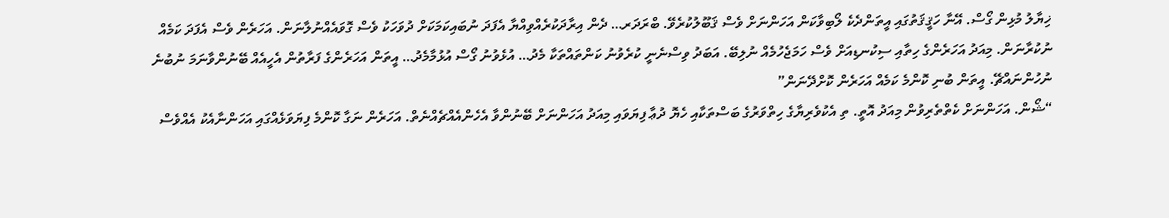ޚިޔާލު މުޅިން ގޯސް. އޭނާ ހަޤީޤަތުގައި އީތަންދެކެ ލޯބިވާކަން އަހަންނަށް ވެސް ޤަބޫލުކުރެވޭ. ބްރަދަރ… ދެން އިރާދަކުރެއްވިއްޔާ އެފަދަ ނުބައިކަމަކަށް ދުވަހަކު ވެސް ގޮވައެއްނުލާނަން. އަހަރެން ވެސް އެފަދަ ކަމެއް ނުކުރާނަން. މިއަދު އަހަރެންގެ ހިތާއި ސިކުނޑިއަށް ވެސް ހަމަޖެހުމެއް ނުލިބޭ. އަބަދު ވިސްނެނީ ކުރެވުނު ކަންތައްތަކާ މެދު… އުޅެވުނު ގޯސް އުޅުމާމެދު… އީތަން އަހަރެންގެ ފަރާތުން އެހީއެއް ބޭނުންވާނަމަ ނުބުނެ ނުހުންނައްޗޭ. އީތަން ބުނި ކޮންމެ ކަމެއް އަހަރެން ކޮށްދޭނަން”
“ޝޯން. އަހަންނަށް ކެތްތެރިވުން މިއަދު އޮތީ. ތި އެކުވެރިޔާގެ ހިތްވަރުގެ ބަސްތަކާއި ހެޔޮ ދުޢާ ފިޔަވައި މިއަދު އަހަންނަށް ބޭނުންވާ އެހެންއެއްޗެއްނެތް. އަހަރެން ނަގާ ކޮންމެ ފިޔަވަޅެއްގައި އަހަންނާއެކު އެއްވެސް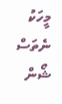މީހަކު ނެތަސް ޝޯން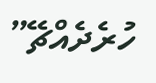ހުރެދެއްޗޭ”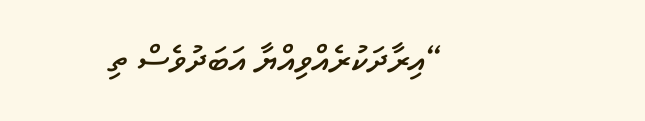“އިރާދަކުރެއްވިއްޔާ އަބަދުވެސް ތި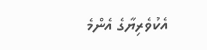އެކުވެރިޔާގެ އެންމެ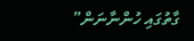ގާތުގައި ހުންނާނަން”